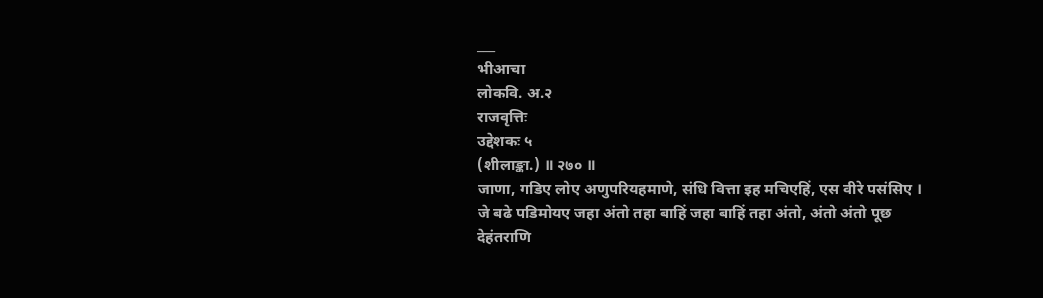___
भीआचा
लोकवि. अ.२
राजवृत्तिः
उद्देशकः ५
(शीलाङ्का.) ॥ २७० ॥
जाणा, गडिए लोए अणुपरियहमाणे, संधि वित्ता इह मचिएहिं, एस वीरे पसंसिए । जे बढे पडिमोयए जहा अंतो तहा बाहिं जहा बाहिं तहा अंतो, अंतो अंतो पूछ
देहंतराणि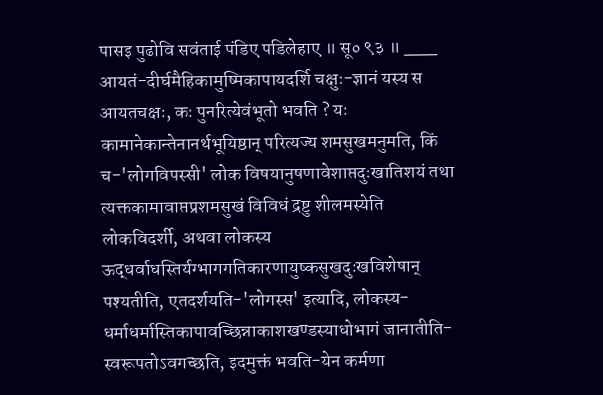पासइ पुढोवि सवंताई पंडिए पडिलेहाए ॥ सू० ९३ ॥ ___ आयतं-दीर्घमैहिकामुष्मिकापायदर्शि चक्षुः-ज्ञानं यस्य स आयतचक्षः, कः पुनरित्येवंभूतो भवति ? यः कामानेकान्तेनानर्थभूयिष्ठान् परित्यज्य शमसुखमनुमति, किं च-'लोगविपस्सी' लोक विषयानुषणावेशाप्तदुःखातिशयं तथा त्यक्तकामावाप्तप्रशमसुखं विविधं द्रष्टु शीलमस्येति लोकविदर्शी, अथवा लोकस्य ऊद्धर्वाधस्तिर्यग्भागगतिकारणायुष्कसुखदुःखविशेषान् पश्यतीति, एतदर्शयति-'लोगस्स' इत्यादि, लोकस्य-धर्माधर्मास्तिकापावच्छिन्नाकाशखण्डस्याधोभागं जानातीति-स्वरूपतोऽवगच्छति, इदमुक्तं भवति-येन कर्मणा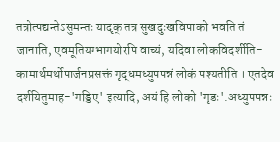तत्रोत्पद्यन्तेऽसुमन्तः यादृक् तत्र सुखदुःखविपाको भवति तं जानाति, एवमूतियग्भागयोरपि वाच्यं, यदिवा लोकविदर्शीति-कामार्थमर्थोपार्जनप्रसक्तं गृद्धमध्युपपन्नं लोकं पश्यतीति । एतदेव दर्शयितुमाह-'गड्डिए' इत्यादि, अयं हि लोको 'गृडः'.अध्युपपन्नः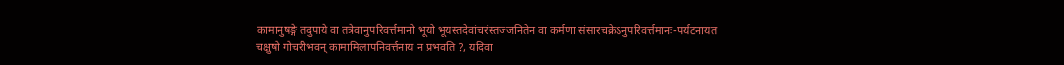कामानुषङ्गे तदुपाये वा तत्रेवानुपरिवर्त्तमानो भूयो भूयस्तदेवांचरंस्तज्जनितेन वा कर्मणा संसारचक्रेऽनुपरिवर्त्तमानः-पर्यटनायत चक्षुषो गोचरीभवन् कामामिलापनिवर्त्तनाय न प्रभवति ?, यदिवा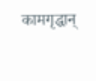कामगृद्धान्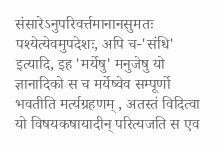संसारेऽनुपरिवर्त्तमानानसुमतः पश्येत्येवमुपदेशः, अपि च-'संधि' इत्यादि, इह 'मर्येषु' मनुजेषु यो ज्ञानादिको स च मर्येष्वेव सम्पूर्णो भवतीति मर्त्यग्रहणम् , अतस्तं विदित्वा यो विषयकषायादीन् परित्यजति स एव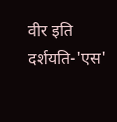वीर इति दर्शयति-'एस'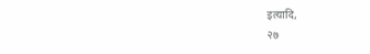इत्यादि,
२७